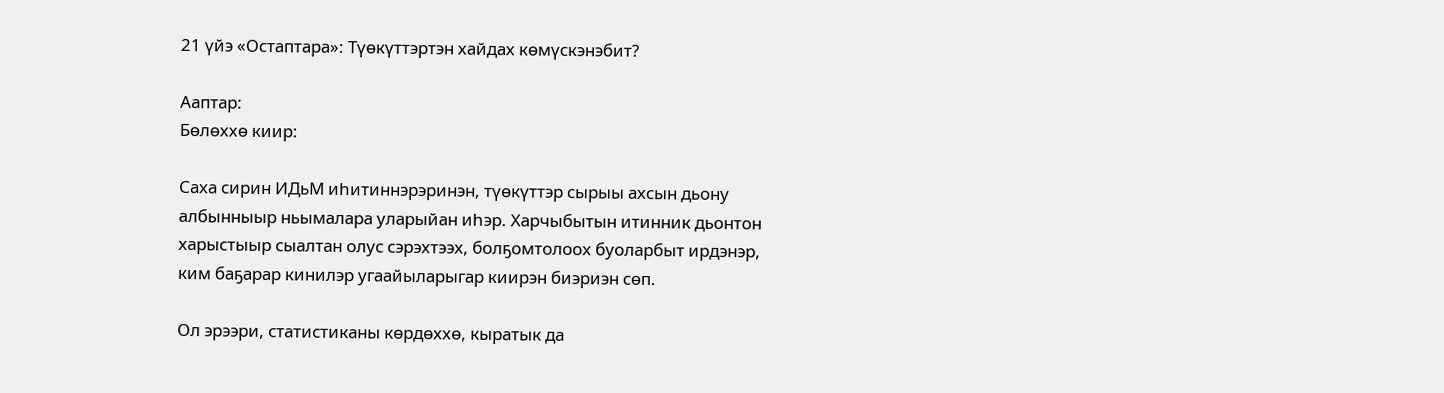21 үйэ «Остаптара»: Түөкүттэртэн хайдах көмүскэнэбит?

Ааптар:
Бөлөххө киир:

Саха сирин ИДьМ иһитиннэрэринэн, түөкүттэр сырыы ахсын дьону албынныыр ньымалара уларыйан иһэр. Харчыбытын итинник дьонтон харыстыыр сыалтан олус сэрэхтээх, болҕомтолоох буоларбыт ирдэнэр, ким баҕарар кинилэр угаайыларыгар киирэн биэриэн сөп.

Ол эрээри, статистиканы көрдөххө, кыратык да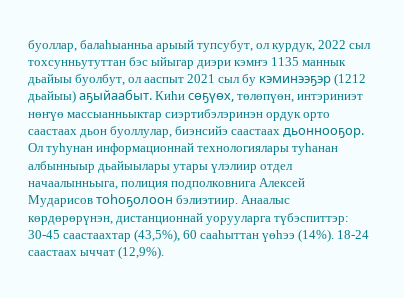буоллар, балаһыанньа арыый тупсубут, ол курдук, 2022 сыл тохсунньутуттан бэс ыйыгар диэри кэмҥэ 1135 маннык дьайыы буолбут, ол ааспыт 2021 сыл бу кэминээҕэр (1212 дьайыы) аҕыйаабыт. Киһи сөҕүөх, төлөпүөн, интэриниэт нөҥүө массыанньыктар сиэртибэлэринэн ордук орто саастаах дьон буоллулар, биэнсийэ саастаах дьоннооҕор. Ол туһунан информационнай технологиялары туһанан албынныыр дьайыылары утары үлэлиир отдел начаалынньыга, полиция подполковнига Алексей Мударисов тоһоҕолоон бэлиэтиир. Анаалыс көрдөрөрүнэн, дистанционнай уорууларга түбэспиттэр: 30-45 саастаахтар (43,5%), 60 сааһыттан үөһээ (14%). 18-24 саастаах ыччат (12,9%).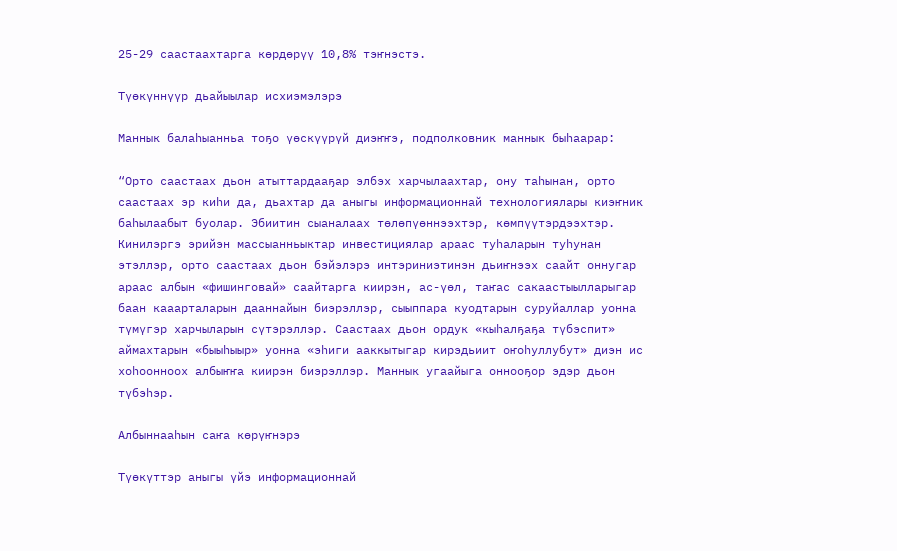25-29 саастаахтарга көрдөрүү 10,8% тэҥнэстэ.

Түөкүннүүр дьайыылар исхиэмэлэрэ

Маннык балаһыанньа тоҕо үөскүүрүй диэҥҥэ, подполковник маннык быһаарар:

“Орто саастаах дьон атыттардааҕар элбэх харчылаахтар, ону таһынан, орто саастаах эр киһи да, дьахтар да аныгы информационнай технологиялары киэҥник баһылаабыт буолар. Эбиитин сыаналаах төлөпүөннээхтэр, көмпүүтэрдээхтэр. Кинилэргэ эрийэн массыанньыктар инвестициялар араас туһаларын туһунан этэллэр, орто саастаах дьон бэйэлэрэ интэриниэтинэн дьиҥнээх саайт оннугар араас албын «фишинговай» саайтарга киирэн, ас-үөл, таҥас сакаастыылларыгар  баан кааарталарын дааннайын биэрэллэр, сыыппара куодтарын суруйаллар уонна түмүгэр харчыларын сүтэрэллэр. Саастаах дьон ордук «кыһалҕаҕа түбэспит» аймахтарын «быыһыыр» уонна «эһиги ааккытыгар кирэдьиит оҥоһуллубут» диэн ис хоһоонноох албыҥҥа киирэн биэрэллэр. Маннык угаайыга оннооҕор эдэр дьон түбэһэр.

Албыннааһын саҥа көрүҥнэрэ

Түөкүттэр аныгы үйэ информационнай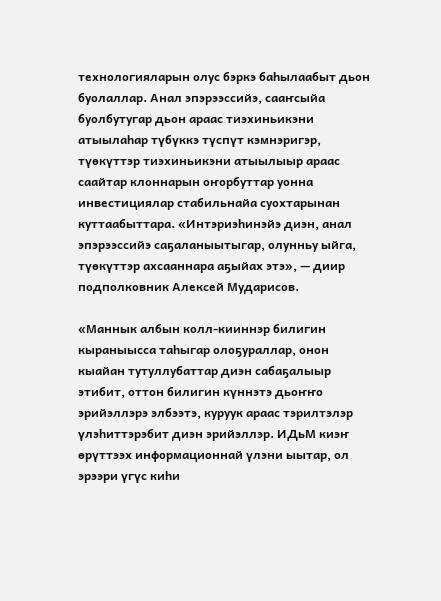технологияларын олус бэркэ баһылаабыт дьон буолаллар. Анал эпэрээссийэ, сааҥсыйа буолбутугар дьон араас тиэхиньикэни атыылаһар түбүккэ түспүт кэмнэригэр, түөкүттэр тиэхиньикэни атыылыыр араас саайтар клоннарын оҥорбуттар уонна инвестициялар стабильнайа суохтарынан куттаабыттара. «Интэриэһинэйэ диэн, анал эпэрээссийэ саҕаланыытыгар, олунньу ыйга, түөкүттэр ахсааннара аҕыйах этэ», — диир подполковник Алексей Мударисов.

«Маннык албын колл-кииннэр билигин кыраныысса таһыгар олоҕураллар, онон кыайан тутуллубаттар диэн сабаҕалыыр этибит, оттон билигин күннэтэ дьоҥҥо эрийэллэрэ элбээтэ, куруук араас тэрилтэлэр үлэһиттэрэбит диэн эрийэллэр. ИДьМ киэҥ өрүттээх информационнай үлэни ыытар, ол эрээри үгүс киһи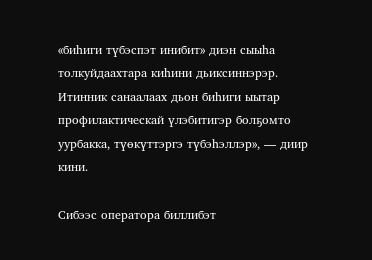«биһиги түбэспэт инибит» диэн сыыһа толкуйдаахтара киһини дьиксиннэрэр. Итинник санаалаах дьон биһиги ыытар профилактическай үлэбитигэр болҕомто уурбакка, түөкүттэргэ түбэһэллэр», — диир кини.

Сибээс оператора биллибэт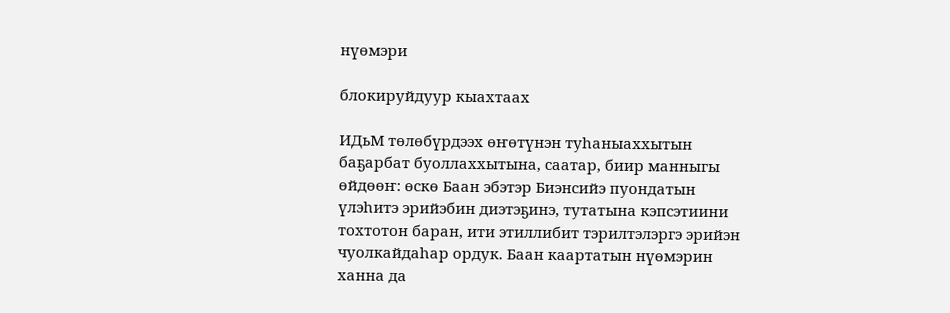нүөмэри

блокируйдуур кыахтаах

ИДьМ төлөбүрдээх өҥөтүнэн туһаныаххытын баҕарбат буоллаххытына, саатар, биир манныгы өйдөөҥ: өскө Баан эбэтэр Биэнсийэ пуондатын үлэһитэ эрийэбин диэтэҕинэ, тутатына кэпсэтиини тохтотон баран, ити этиллибит тэрилтэлэргэ эрийэн чуолкайдаһар ордук. Баан каартатын нүөмэрин ханна да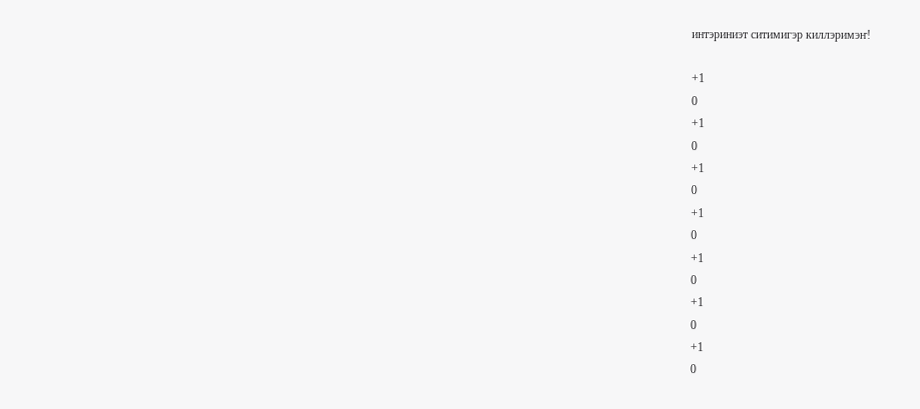интэриниэт ситимигэр киллэримэҥ!

+1
0
+1
0
+1
0
+1
0
+1
0
+1
0
+1
0